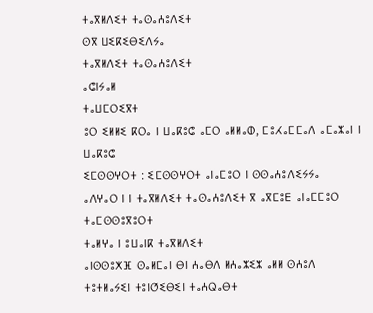ⵜⴰⴳⵍⴷⵉⵜ ⵜⴰⵙⴰⵄⵓⴷⵉⵜ
ⵙⴳ ⵡⵉⴽⵉⴱⵉⴷⵢⴰ
ⵜⴰⴳⵍⴷⵉⵜ ⵜⴰⵙⴰⵄⵓⴷⵉⵜ
ⴰⵛⵏⵢⴰⵍ
ⵜⴰⵡⵎⵔⵉⴳⵜ
ⵓⵔ ⵉⵍⵍⵉ ⴽⵔⴰ ⵏ ⵡⴰⴽⵓⵛ ⴰⵎⵔ ⴰⵍⵍⴰⵀ, ⵎⵓⵃⴰⵎⵎⴰⴷ ⴰⵎⴰⵣⴰⵏ ⵏ ⵡⴰⴽⵓⵛ
ⵉⵎⵙⵙⵖⵔⵜ : ⵉⵎⵙⵙⵖⵔⵜ ⴰⵏⴰⵎⵓⵔ ⵏ ⵙⵙⴰⵄⵓⴷⵉⵢⵢⴰ
ⴰⴷⵖⴰⵔ ⵏ ⵏ ⵜⴰⴳⵍⴷⵉⵜ ⵜⴰⵙⴰⵄⵓⴷⵉⵜ ⴳ ⴰⴳⵎⵓⴹ ⴰⵏⴰⵎⵎⵓⵔ
ⵜⴰⵎⵙⵙⵓⴳⵓⵔⵜ
ⵜⴰⵍⵖⴰ ⵏ ⵓⵡⴰⵏⴽ ⵜⴰⴳⵍⴷⵉⵜ
ⴰⵏⵙⵙⵓⵅⴼ ⵙⴰⵍⵎⴰⵏ ⴱⵏ ⵄⴰⴱⴷ ⵍⵄⴰⵣⵉⵣ ⴰⵍⵍ ⵙⵄⵓⴷ
ⵜⵓⵜⵍⴰⵢⵉⵏ ⵜⵓⵏⵚⵉⴱⵉⵏ ⵜⴰⵄⵕⴰⴱⵜ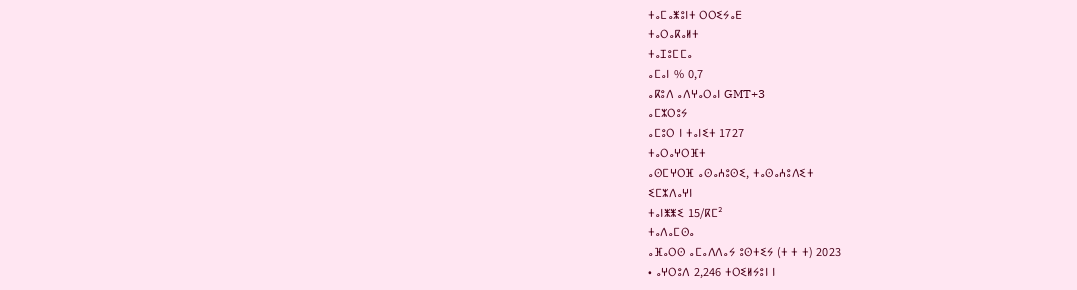ⵜⴰⵎⴰⵥⵓⵏⵜ ⵔⵔⵉⵢⴰⴹ
ⵜⴰⵔⴰⴽⴰⵍⵜ
ⵜⴰⵊⵓⵎⵎⴰ
ⴰⵎⴰⵏ % 0,7
ⴰⴽⵓⴷ ⴰⴷⵖⴰⵔⴰⵏ GMT+3
ⴰⵎⵣⵔⵓⵢ
ⴰⵎⵓⵔ ⵏ ⵜⴰⵏⵉⵜ 1727
ⵜⴰⵔⴰⵖⵔⴼⵜ
ⴰⵙⵎⵖⵔⴼ ⴰⵙⴰⵄⵓⵙⵉ, ⵜⴰⵙⴰⵄⵓⴷⵉⵜ
ⵉⵎⵣⴷⴰⵖⵏ
ⵜⴰⵏⵥⵥⵉ 15/ⴽⵎ²
ⵜⴰⴷⴰⵎⵙⴰ
ⴰⴼⴰⵔⵙ ⴰⵎⴰⴷⴷⴰⵢ ⵓⵙⵜⵉⵢ (ⵜ ⵜ ⵜ) 2023
• ⴰⵖⵔⵓⴷ 2,246 ⵜⵔⵉⵍⵢⵓⵏ ⵏ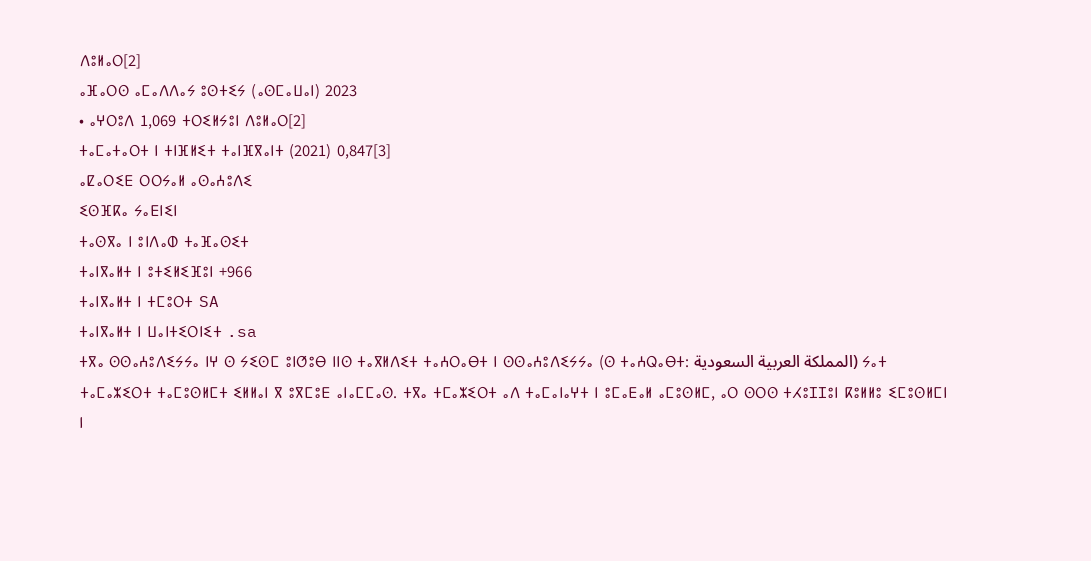ⴷⵓⵍⴰⵔ[2]
ⴰⴼⴰⵔⵙ ⴰⵎⴰⴷⴷⴰⵢ ⵓⵙⵜⵉⵢ (ⴰⵙⵎⴰⵡⴰⵏ) 2023
• ⴰⵖⵔⵓⴷ 1,069 ⵜⵔⵉⵍⵢⵓⵏ ⴷⵓⵍⴰⵔ[2]
ⵜⴰⵎⴰⵜⴰⵔⵜ ⵏ ⵜⵏⴼⵍⵉⵜ ⵜⴰⵏⴼⴳⴰⵏⵜ (2021) 0,847[3]
ⴰⵇⴰⵔⵉⴹ ⵔⵔⵢⴰⵍ ⴰⵙⴰⵄⵓⴷⵉ
ⵉⵙⴼⴽⴰ ⵢⴰⴹⵏⵉⵏ
ⵜⴰⵙⴳⴰ ⵏ ⵓⵏⴷⴰⵀ ⵜⴰⴼⴰⵙⵉⵜ
ⵜⴰⵏⴳⴰⵍⵜ ⵏ ⵓⵜⵉⵍⵉⴼⵓⵏ +966
ⵜⴰⵏⴳⴰⵍⵜ ⵏ ⵜⵎⵓⵔⵜ SA
ⵜⴰⵏⴳⴰⵍⵜ ⵏ ⵡⴰⵏⵜⵉⵔⵏⵉⵜ .sa
ⵜⴳⴰ ⵙⵙⴰⵄⵓⴷⵉⵢⵢⴰ ⵏⵖ ⵙ ⵢⵉⵙⵎ ⵓⵏⵚⵓⴱ ⵏⵏⵙ ⵜⴰⴳⵍⴷⵉⵜ ⵜⴰⵄⵔⴰⴱⵜ ⵏ ⵙⵙⴰⵄⵓⴷⵉⵢⵢⴰ (ⵙ ⵜⴰⵄⵕⴰⴱⵜ: المملكة العربية السعودية) ⵢⴰⵜ ⵜⴰⵎⴰⵣⵉⵔⵜ ⵜⴰⵎⵓⵙⵍⵎⵜ ⵉⵍⵍⴰⵏ ⴳ ⵓⴳⵎⵓⴹ ⴰⵏⴰⵎⵎⴰⵙ. ⵜⴳⴰ ⵜⵎⴰⵣⵉⵔⵜ ⴰⴷ ⵜⴰⵎⴰⵏⴰⵖⵜ ⵏ ⵓⵎⴰⴹⴰⵍ ⴰⵎⵓⵙⵍⵎ, ⴰⵔ ⵙⵔⵙ ⵜⵃⵓⵊⵊⵓⵏ ⴽⵓⵍⵍⵓ ⵉⵎⵓⵙⵍⵎⵏ ⵏ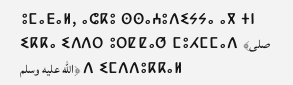ⵓⵎⴰⴹⴰⵍ, ⴰⵛⴽⵓ ⵙⵙⴰⵄⵓⴷⵉⵢⵢⴰ ⴰⴳ ⵜⵏ ⵉⴽⴽⴰ ⵉⴷⴷⵔ ⵓⵔⵇⵇⴰⵚ ⵎⵓⵃⵎⵎⴰⴷ ﴾صلى الله عليه وسلم﴿ ⴷ ⵉⵎⴷⴷⵓⴽⴽⴰⵍ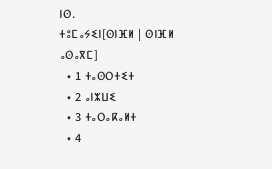ⵏⵙ.
ⵜⵓⵎⴰⵢⵉⵏ[ⵙⵏⴼⵍ | ⵙⵏⴼⵍ ⴰⵙⴰⴳⵎ]
  • 1 ⵜⴰⵙⵔⵜⵉⵜ
  • 2 ⴰⵏⵣⵡⵉ
  • 3 ⵜⴰⵔⴰⴽⴰⵍⵜ
  • 4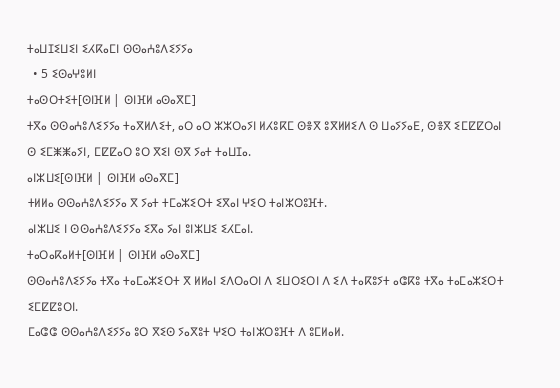ⵜⴰⵡⵊⵉⵡⵉⵏ ⵉⵃⴽⴰⵎⵏ ⵙⵙⴰⵄⵓⴷⵉⵢⵢⴰ
  • 5 ⵉⵙⴰⵖⵓⵍⵏ
ⵜⴰⵙⵔⵜⵉⵜ[ⵙⵏⴼⵍ | ⵙⵏⴼⵍ ⴰⵙⴰⴳⵎ]
ⵜⴳⴰ ⵙⵙⴰⵄⵓⴷⵉⵢⵢⴰ ⵜⴰⴳⵍⴷⵉⵜ, ⴰⵔ ⴰⵔ ⵣⵣⵔⴰⵢⵏ ⵍⵃⵓⴽⵎ ⵙⴻⴳ ⵓⴳⵍⵍⵉⴷ ⵙ ⵡⴰⵢⵢⴰⴹ, ⵙⴻⴳ ⵉⵎⵇⵇⵔⴰⵏ ⵙ ⵉⵎⵥⵥⴰⵢⵏ, ⵎⵇⵇⴰⵔ ⵓⵔ ⴳⵉⵏ ⵙⴳ ⵢⴰⵜ ⵜⴰⵡⵊⴰ.
ⴰⵏⵣⵡⵉ[ⵙⵏⴼⵍ | ⵙⵏⴼⵍ ⴰⵙⴰⴳⵎ]
ⵜⵍⵍⴰ ⵙⵙⴰⵄⵓⴷⵉⵢⵢⴰ ⴳ ⵢⴰⵜ ⵜⵎⴰⵣⵉⵔⵜ ⵉⴳⴰⵏ ⵖⵉⵔ ⵜⴰⵏⵣⵔⵓⴼⵜ.
ⴰⵏⵣⵡⵉ ⵏ ⵙⵙⴰⵄⵓⴷⵉⵢⵢⴰ ⵉⴳⴰ ⵢⴰⵏ ⵓⵏⵣⵡⵉ ⵉⵃⵎⴰⵏ.
ⵜⴰⵔⴰⴽⴰⵍⵜ[ⵙⵏⴼⵍ | ⵙⵏⴼⵍ ⴰⵙⴰⴳⵎ]
ⵙⵙⴰⵄⵓⴷⵉⵢⵢⴰ ⵜⴳⴰ ⵜⴰⵎⴰⵣⵉⵔⵜ ⴳ ⵍⵍⴰⵏ ⵉⴷⵔⴰⵔⵏ ⴷ ⵉⵡⵔⵉⵔⵏ ⴷ ⵉⴷ ⵜⴰⴽⵓⵢⵜ ⴰⵛⴽⵓ ⵜⴳⴰ ⵜⴰⵎⴰⵣⵉⵔⵜ ⵉⵎⵇⵇⵓⵔⵏ.
ⵎⴰⵛⵛ ⵙⵙⴰⵄⵓⴷⵉⵢⵢⴰ ⵓⵔ ⴳⵉⵙ ⵢⴰⴳⵓⵜ ⵖⵉⵔ ⵜⴰⵏⵣⵔⵓⴼⵜ ⴷ ⵓⵎⵍⴰⵍ.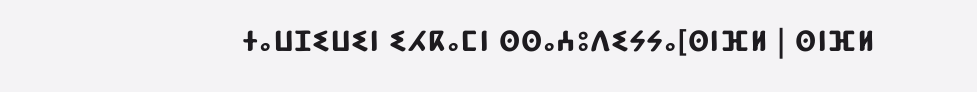ⵜⴰⵡⵊⵉⵡⵉⵏ ⵉⵃⴽⴰⵎⵏ ⵙⵙⴰⵄⵓⴷⵉⵢⵢⴰ[ⵙⵏⴼⵍ | ⵙⵏⴼⵍ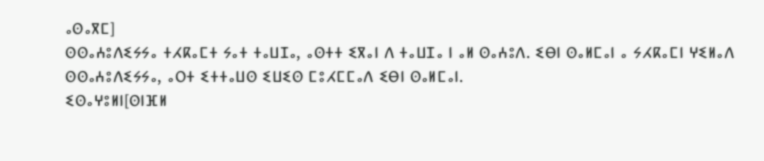ⴰⵙⴰⴳⵎ]
ⵙⵙⴰⵄⵓⴷⵉⵢⵢⴰ ⵜⵃⴽⴰⵎⵜ ⵢⴰⵜ ⵜⴰⵡⵊⴰ, ⴰⵙⵜⵜ ⵉⴳⴰⵏ ⴷ ⵜⴰⵡⵊⴰ ⵏ ⴰⵍ ⵙⴰⵄⵓⴷ. ⵉⴱⵏ ⵙⴰⵍⵎⴰⵏ ⴰ ⵢⵃⴽⴰⵎⵏ ⵖⵉⵍⴰⴷ ⵙⵙⴰⵄⵓⴷⵉⵢⵢⴰ, ⴰⵔⵜ ⵉⵜⵜⴰⵡⵙ ⵉⵡⵉⵙ ⵎⵓⵃⵎⵎⴰⴷ ⵉⴱⵏ ⵙⴰⵍⵎⴰⵏ.
ⵉⵙⴰⵖⵓⵍⵏ[ⵙⵏⴼⵍ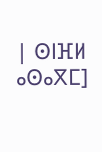| ⵙⵏⴼⵍ ⴰⵙⴰⴳⵎ]